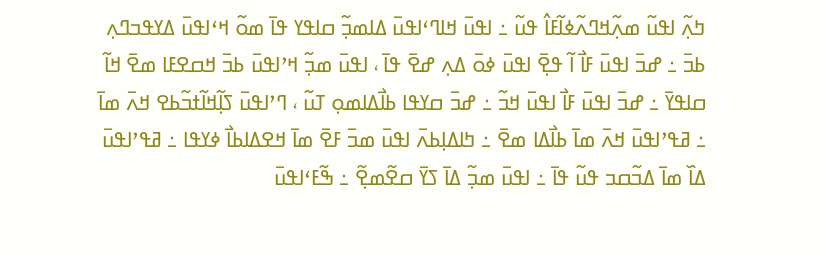ߤߍ߲߬ ߊߟߎ߬ ߘߍ߲߬ߞߣߍ߬ߦߊ߬ߓߊ߮ ߟߎ߬ ߸ ߊߟߎ߫ ߞߊߣߵߊߟߎ߫ ߡߊߘߏ߲߬ ߛߊߟߌ ߟߊ߫ ߘߋ߬ ߞߵߊߟߎ߫ ߡߌߟߏߣߍ߲ ߕߏ߫ ߸ ߝߏ߫ ߊߟߎ߫ ߓߊ߯ ߊ߬ ߟߐ߲߫ ߊߟߎ߫ ߦߋ߫ ߡߍ߲ ߝߐ߫ ߟߊ߫ ، ߊߟߎ߫ ߘߏ߲߬ ߞߴߊߟߎ߫ ߕߏ߫ ߞߛߐߓߊ ߘߐ߫ ߞߊ߬ ߛߊߟߌ߫ ߸ ߝߏ߫ ߊߟߎ߫ ߓߊ߯ ߊߟߎ߫ ߞߏ߬ ߸ ߝߏ߫ ߛߌߟߊ ߕߊ߯ߡߊߘߋ߲ ߠߎ߬ ، ߣߴߊߟߎ߫ ߖߊ߲߬ߞߊ߬ߙߏ߬ߕߐ ߞߍ߫ ߘߊ߫ ߸ ߥߟߴߊߟߎ߫ ߞߍ߫ ߘߊ߫ ߕߊ߯ߡߊ ߘߐ߫ ߸ ߤߊߡߊ߲ߕߍ߫ ߊߟߎ߫ ߘߏ߫ ߓߐ߫ ߘߊ߫ ߞߐߡߊߕߊ߯ ߦߌߟߊ ߸ ߥߟߴߊߟߎ߫ ߡߊ߰ ߘߊ߫ ߡߏ߬ߛߏ ߟߎ߬ ߟߊ߫ ߸ ߊߟߎ߫ ߘߏ߲߬ ߡߊ߫ ߖߌ߫ ߛߐ߬ߘߐ߲߬ ߸ ߒ߬ߓߵߊߟߎ߫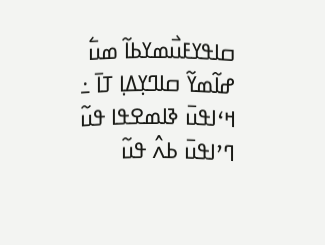ߛߊߟߌߓߎ߯ߘߌߕߊ߬ ߘߎ߱ ߝߊ߬ߘߌ߬ ߛߊߣߌ߲ߡߊ߲ ߠߊ߫ ߸ ߞߵߊߟߎ߫ ߢߊߘߐߟߊ ߟߎ߬ ߣߴߊߟߎ߫ ߕߍ߮ ߟߎ߬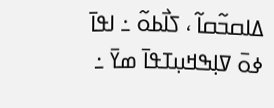ߡߊߛߏ߬ߛߊ߬ ، ߖߊ߯ߕߋ߬ ߸ ߊߟߊ߫ ߦߋ߫ ߜߊ߲ߒߞߎ߲ߠߟߊ߫ ߘߌ߫ ߸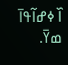ߊ߰ ߦߝߊ߬ߟߊ߫ ߘߌ߫.